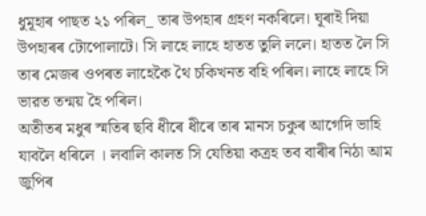ধুমূহাৰ পাছত ২১ পৰিল_ তাৰ উপহাৰ গ্রহণ নকৰিলে। ঘূৰাই দিয়া উপহাৰৰ টোপোলাটে। সি লাহে লাহে হাতত তুলি ললে। হাতত লৈ সি তাৰ মেজৰ ওপৰত লাহেকৈ থৈ চকিখনত বহি পৰিল। লাহে লাহে সি ভারত তন্ময় হৈ পৰিল।
অতীতৰ মধুৰ স্মতিৰ ছবি ধীৰে ধীৰে তাৰ মানস চকুৰ আগেদি ভাহি যাবলৈ ধৰিলে । লবালি কালত সি যেতিয়া কত্রহ তব বাৰীৰ নিঠা আম জুপিৰ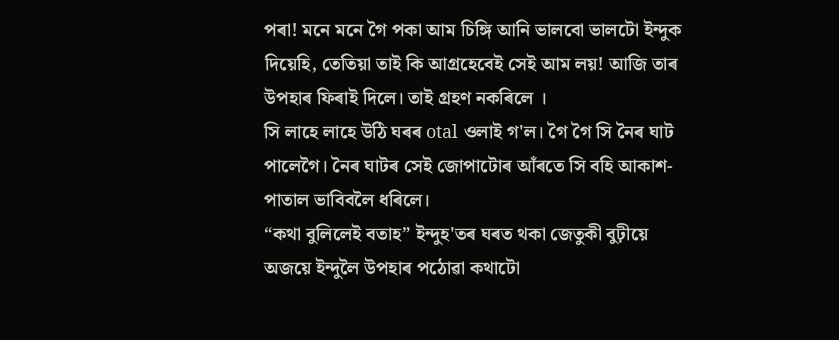পৰা! মনে মনে গৈ পকা আম চিঙ্গি আনি ভালবো ভালটো ইন্দুক দিয়েহি, তেতিয়া তাই কি আগ্রহেবেই সেই আম লয়! আজি তাৰ উপহাৰ ফিৰাই দিলে। তাই গ্রহণ নকৰিলে ।
সি লাহে লাহে উঠি ঘৰৰ otal ওলাই গ'ল। গৈ গৈ সি নৈৰ ঘাট পালেগৈ। নৈৰ ঘাটৰ সেই জোপাটোৰ আঁৰতে সি বহি আকাশ-পাতাল ভাবিবলৈ ধৰিলে।
“কথা বুলিলেই বতাহ” ইন্দুহ'তৰ ঘৰত থকা জেতুকী বুঢ়ীয়ে অজয়ে ইন্দুলৈ উপহাৰ পঠোৱা কথাটো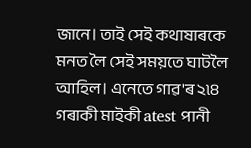জানে। তাই সেই কথাষাৰকে মনত লৈ সেই সময়তে ঘাটলৈ আহিল। এনেতে গাৱ'ৰ ২৷৪ গৰাকী মাইকী atest পানী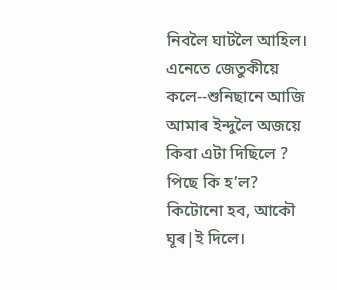নিবলৈ ঘাটলৈ আহিল। এনেতে জেতুকীয়ে কলে--শুনিছানে আজি আমাৰ ইন্দুলৈ অজয়ে কিবা এটা দিছিলে ?
পিছে কি হ’ল?
কিটোনো হব, আকৌ ঘূৰ|ই দিলে।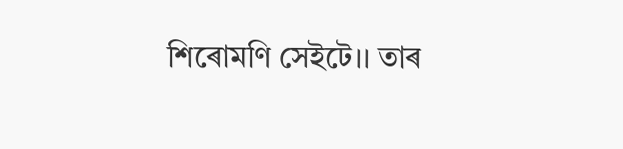শিৰোমণি সেইটে।। তাৰ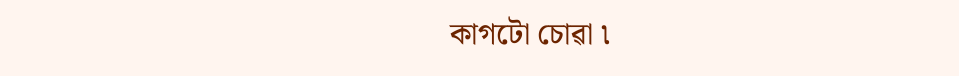কাগটো চোৱা ৷